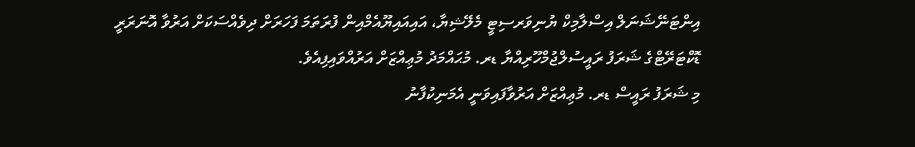އިންޓަނޭޝަނަލް އިސްލާމިކް ޔުނިވަރސިޓީ މެލޭޝިޔާ، އައިއައިޔޫއެމްއިން ފުރަތަމަ ފަހަރަށް ދިވެއްސަކަށް އަރުވާ އޮނަރަރީ ޑޮކްޓަރޭޓްގެ ޝަރަފު ރައީސުލްޖުމްހޫރިއްޔާ ޑރ. މުޙައްމަދު މުޢިއްޒަށް އަރުއްވައިފިއެވެ.
މި ޝަރަފު ރައީސް ޑރ. މުޢިއްޒަށް އަރުވާފައިވަނީ އެމަނިކުފާނު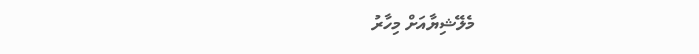މެލޭޝިޔާއަށް މިހާރު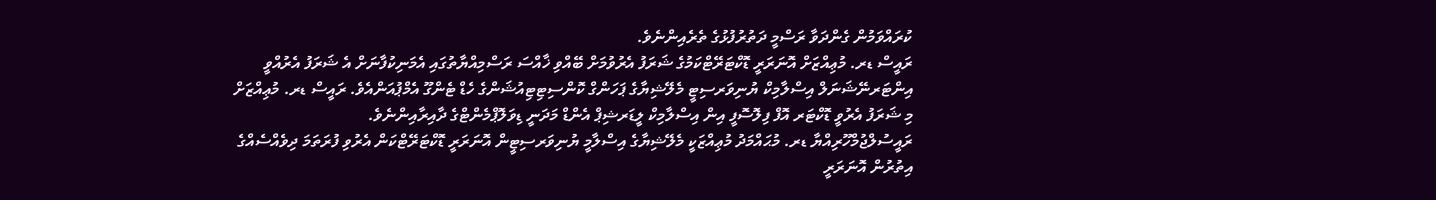ކުރައްވަމުން ގެންދަވާ ރަސްމީ ދަތުރުފުޅުގެ ތެރެއިންނެވެ.
ރައީސް ޑރ. މުޢިއްޒަށް އޮނަރަރީ ޑޮކްޓަރޭޓްކަމުގެ ޝަރަފު އެރުވުމަށް ބޭއްވި ޚާއްސަ ރަސްމިއްޔާތުގައި އެމަނިކުފާނަށް އެ ޝަރަފު އެރުއްވީ އިންޓަރނޭޝަނަލް އިސްލާމިކް ޔުނިވަރސިޓީ މެލޭޝިޔާގެ ޕަހަންގް ކޮންސިޓިޓިއުޝަންގެ ހެޑް ޓެންގޫ އެމްޕުއަންއެވެ. ރައީސް ޑރ. މުޢިއްޒަށް މި ޝަރަފު އެރުވީ ޑޮކްޓަރ އޮފް ފިލޮސޮފީ އިން އިސްލާމިކް ލީޑަރޝިޕް އެންޑް މަދަނީ ޑިވަލޮޕްމެންޓްގެ ދާއިރާއިންނެވެ.
ރައީސުލްޖުމްހޫރިއްޔާ ޑރ. މުޙައްމަދު މުޢިއްޒަކީ މެލޭޝިޔާގެ އިސްލާމީ ޔުނިވަރސިޓީން އޮނަރަރީ ޑޮކްޓަރޭޓްކަން އެރުވި ފުރަތަމަ ދިވެއްސެއްގެ އިތުރުން އޮނަރަރީ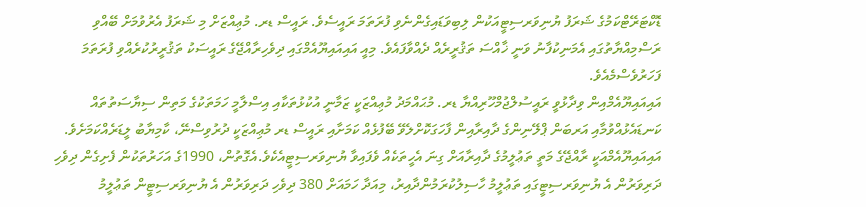ޑޮކްޓަރޭޓްކަމުގެ ޝަރަފު ޔުނިވަރސިޓީއަކުން ލިބިވަޑައިގެންނެވި ފުރަތަމަ ރައީސެވެ. ރައީސް ޑރ. މުޢިއްޒަށް މި ޝަރަފު އެރުވުމަށް ބޭއްވި ރަސްމިއްޔާތުގައި އެމަނިކުފާނު ވަނީ ޚާއްސަ ތަޤުރީރެއް ދެއްވާފައެވެ. މިއީ އައިއައިޔޫއެމްގައި ދިވެހިރާއްޖޭގެ ރައީސަކު ތަޤުރީރުކުރެއްވި ފުރަތަމަ ފަހަރުވެސްމެއެވެ.
އައިއައިޔޫއެމްއިން ވިދާޅުވީ ރައީސުލްޖުމްހޫރިއްޔާ ޑރ. މުޙައްމަދު މުޢިއްޒަކީ ޒަމާނީ އުކުޅުތަކާއި އިސްލާމީ ހަމަތަކުގެ މަތިން ސިޔާސަތުތައް ކަނޑައެޅުއްވުމާއި އަރބަން ޕްލޭނިންގެ ދާއިރާއިން ފާހަގަކޮށްލެވޭ ބޭފުޅެއް ކަމަށާއި ރައީސް ޑރ މުޢިއްޒަކީ ދުރުވިސްނޭ، ކާމިޔާބު ލީޑަރެއްކަމަށެވެ.
އައިއައިޔޫއެމްއަކީ ރާއްޖޭގެ މަތީ ތަޢުލީމުގެ ދާއިރާއަށް ގިނަ އެހީތަކެއް ވެފައިވާ ޔުނިވަރސިޓީއެކެވެ.އެގޮތުން، 1990ގެ އަހަރުތަކުން ފެށިގެން ދިވެހި ދަރިވަރުން އެ ޔުނިވަރސިޓީގައި ތަޢުލީމު ހާސިލުކުރަމުންދާއިރު، މިއަދާ ހަމައަށް 380 ދިވެހި ދަރިވަރުން އެ ޔުނިވަރސިޓީން ތަޢުލީމު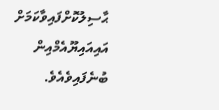ޙާސިލުކޮށްފައިވާކަމަށް އައިއައިޔޫއެމްއިން ބުނެފައިވެއެވެ.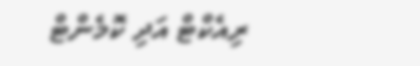ރިއެކްޓް އަދި ކޮމެންޓް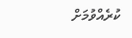ކުރެއްވުމަށް